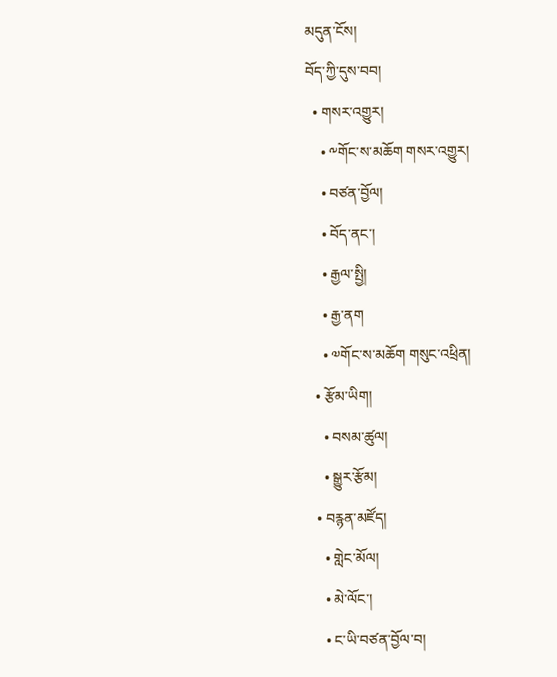མདུན་ངོས།
བོད་ཀྱི་དུས་བབ།
  • གསར་འགྱུར།
    • ༸གོང་ས་མཆོག གསར་འགྱུར།
    • བཙན་བྱོལ།
    • བོད་ནང་།
    • རྒྱལ་སྤྱི།
    • རྒྱ་ནག
    • ༧གོང་ས་མཆོག གསུང་འཕྲིན།
  • རྩོམ་ཡིག།
    • བསམ་ཚུལ།
    • སྒྱུར་རྩོམ།
  • བརྙན་མཛོད།
    • གླེང་མོལ།
    • མེ་ལོང་།
    • ང་ཡི་བཙན་བྱོལ་བ།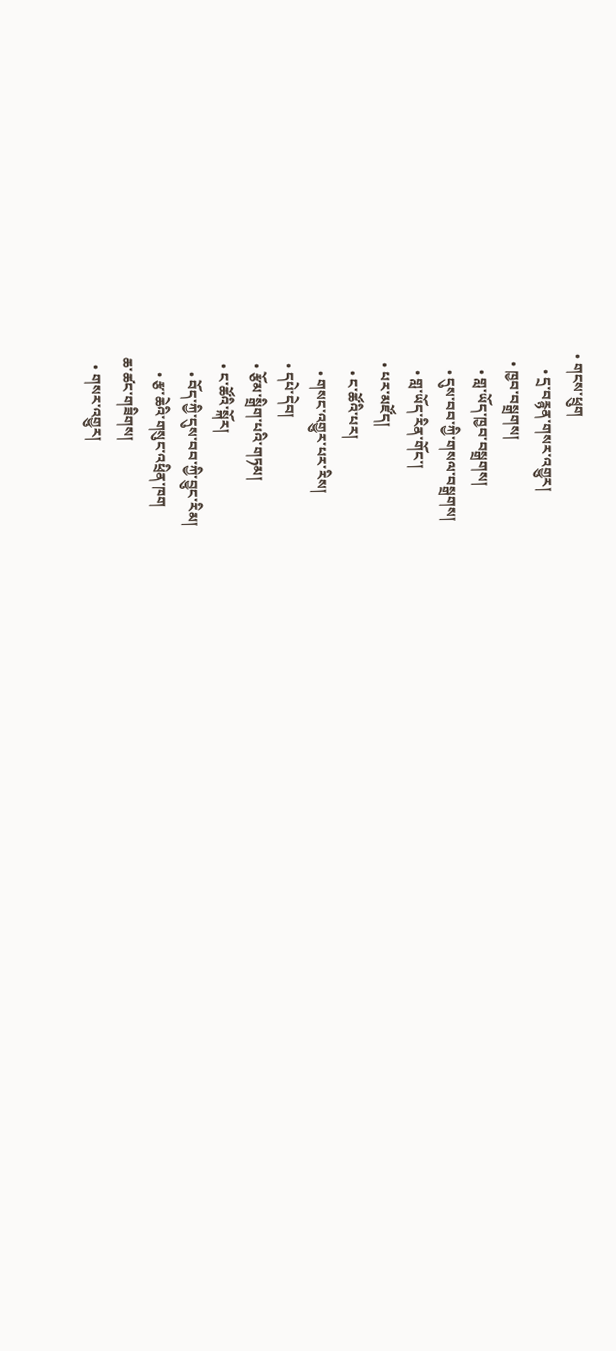• གངས་ཕྲུག
    • དྲ་བརྙན་གསར་འགྱུར།
  • ཁྱབ་བསྒྲགས།
    • གླ་ཡོད་ཁྱབ་བསྒྲགས།
    • དུས་བབ་ཀྱི་གསལ་བསྒྲགས།
    • གླ་ཡོད་རིན་གོང་།
  • པར་མཛོད།
    • ང་ཚོའི་པར།
    • གསང་འགྱུར་པར་རིས།
  • དཔེ་དེབ།
  • རྩོམ་སྒྲིག་པའི་གཏམ།
  • ང་ཚོའི་སྐོར།
    • བོད་ཀྱི་དུས་བབ་ཀྱི་བྱུང་རིམ།
    • རྩ་ཆེའི་གསུང་འཕྲིན་ཁག
ཆ་ཚང་གཟིགས།
  • གསར་འགྱུར།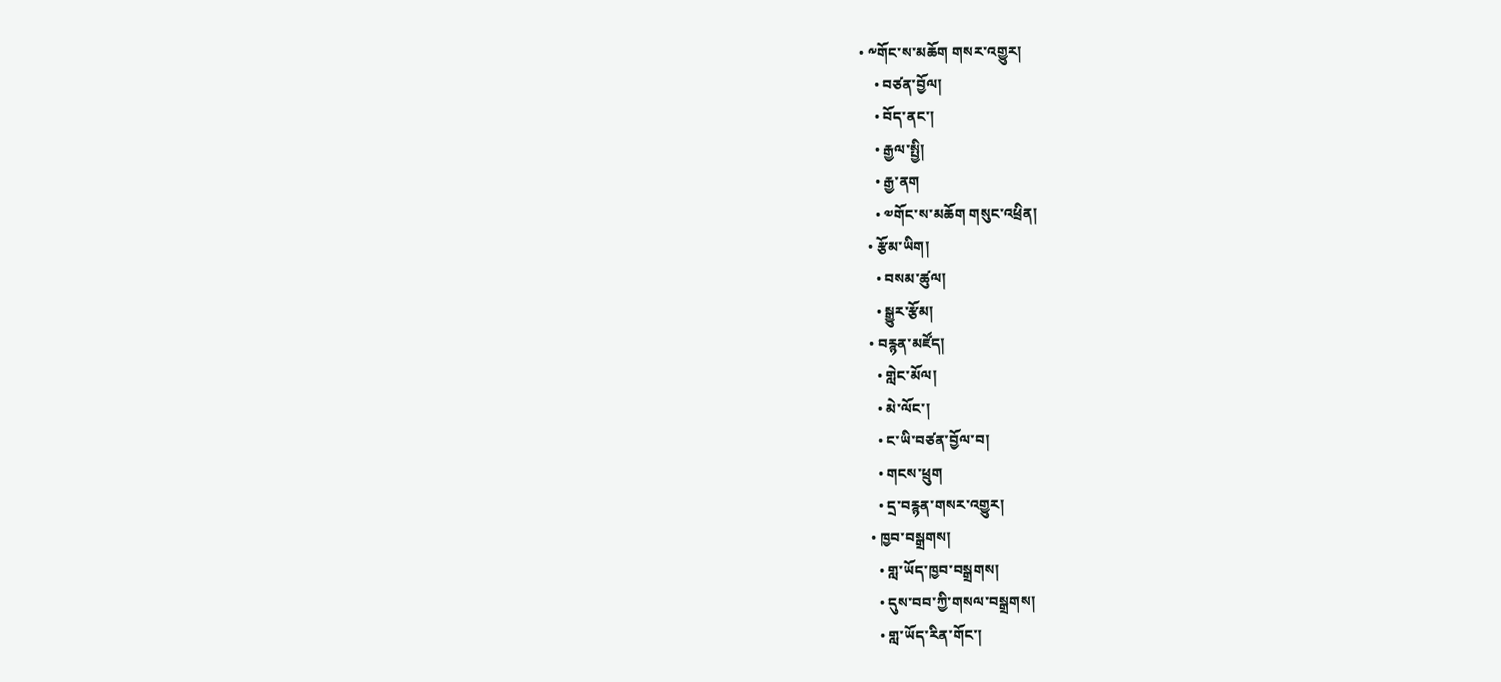• ༸གོང་ས་མཆོག གསར་འགྱུར།
    • བཙན་བྱོལ།
    • བོད་ནང་།
    • རྒྱལ་སྤྱི།
    • རྒྱ་ནག
    • ༧གོང་ས་མཆོག གསུང་འཕྲིན།
  • རྩོམ་ཡིག།
    • བསམ་ཚུལ།
    • སྒྱུར་རྩོམ།
  • བརྙན་མཛོད།
    • གླེང་མོལ།
    • མེ་ལོང་།
    • ང་ཡི་བཙན་བྱོལ་བ།
    • གངས་ཕྲུག
    • དྲ་བརྙན་གསར་འགྱུར།
  • ཁྱབ་བསྒྲགས།
    • གླ་ཡོད་ཁྱབ་བསྒྲགས།
    • དུས་བབ་ཀྱི་གསལ་བསྒྲགས།
    • གླ་ཡོད་རིན་གོང་།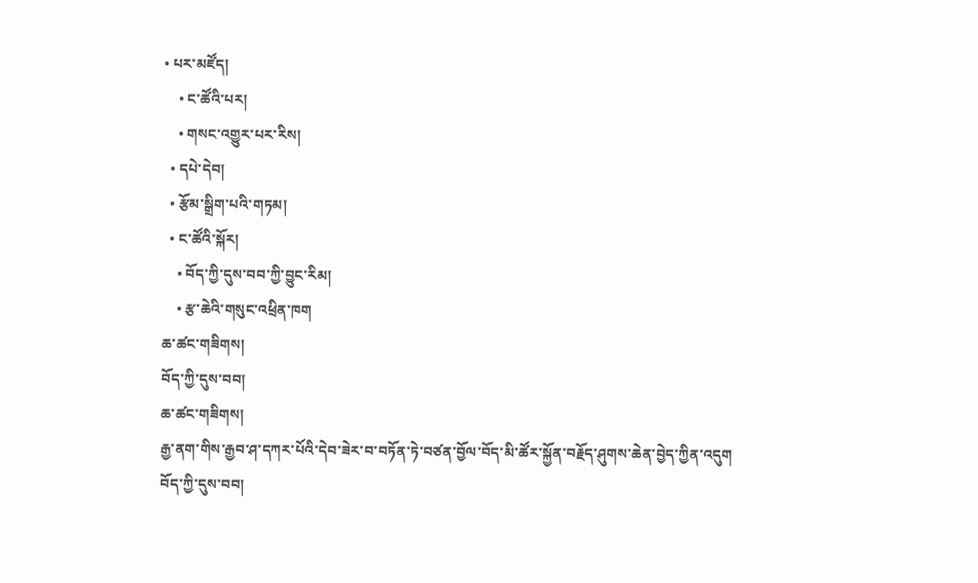• པར་མཛོད།
    • ང་ཚོའི་པར།
    • གསང་འགྱུར་པར་རིས།
  • དཔེ་དེབ།
  • རྩོམ་སྒྲིག་པའི་གཏམ།
  • ང་ཚོའི་སྐོར།
    • བོད་ཀྱི་དུས་བབ་ཀྱི་བྱུང་རིམ།
    • རྩ་ཆེའི་གསུང་འཕྲིན་ཁག
ཆ་ཚང་གཟིགས།
བོད་ཀྱི་དུས་བབ།
ཆ་ཚང་གཟིགས།
རྒྱ་ནག་གིས་རྒྱབ་ཤ་དཀར་པོའི་དེབ་ཟེར་བ་བཏོན་ཏེ་བཙན་བྱོལ་བོད་མི་ཚོར་སྐྱོན་བརྗོད་ཤུགས་ཆེན་བྱེད་ཀྱིན་འདུག
བོད་ཀྱི་དུས་བབ།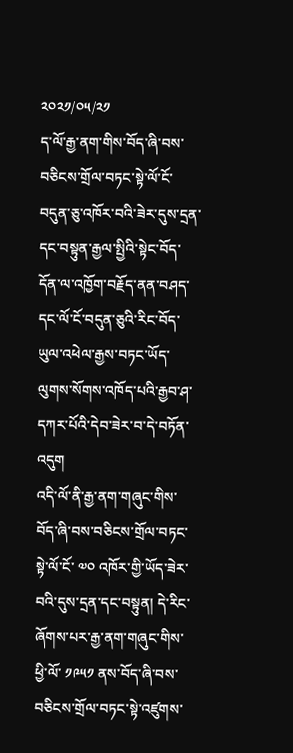༢༠༢༡/༠༥/༢༡
ད་ལོ་རྒྱ་ནག་གིས་བོད་ཞི་བས་བཅིངས་གྲོལ་བཏང་སྟེ་ལོ་ངོ་བདུན་ཅུ་འཁོར་བའི་ཟེར་དུས་དྲན་དང་བསྟུན་རྒྱལ་སྤྱིའི་སྟེང་བོད་དོན་ལ་འཁྱོག་བརྗོད་ནན་བཤད་དང་ལོ་ངོ་བདུན་ཅུའི་རིང་བོད་ཡུལ་འཕེལ་རྒྱས་བཏང་ཡོད་ལུགས་སོགས་འཁོད་པའི་རྒྱབ་ཤ་དཀར་པོའི་དེབ་ཟེར་བ་དེ་བཏོན་འདུག
འདི་ལོ་ནི་རྒྱ་ནག་གཞུང་གིས་བོད་ཞི་བས་བཅིངས་གྲོལ་བཏང་སྟེ་ལོ་ངོ་ ༧༠ འཁོར་གྱི་ཡོད་ཟེར་བའི་དུས་དྲན་དང་བསྟུན། དེ་རིང་ཞོགས་པར་རྒྱ་ནག་གཞུང་གིས་ཕྱི་ལོ་ ༡༩༥༡ ནས་བོད་ཞི་བས་བཅིངས་གྲོལ་བཏང་སྟེ་འཛུགས་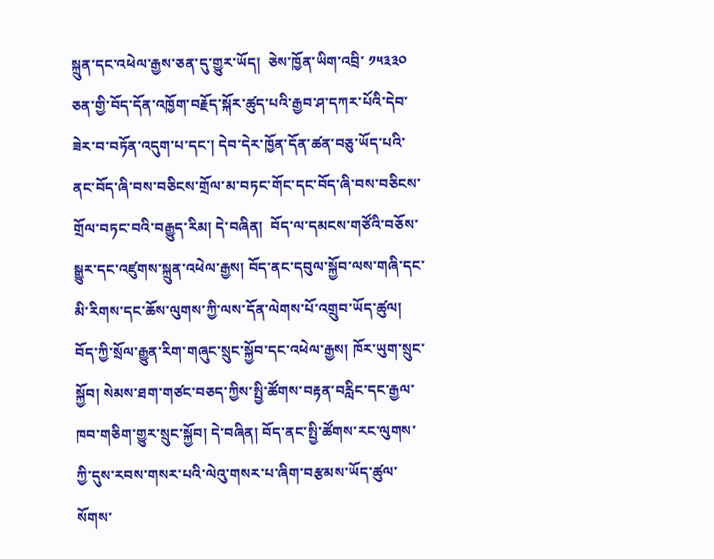སྐྲུན་དང་འཕེལ་རྒྱས་ཅན་དུ་གྱུར་ཡོད།  ཅེས་ཁྱོན་ཡིག་འབྲི་ ༡༥༣༣༠ ཅན་གྱི་བོད་དོན་འཁྱོག་བརྗོད་སྐོར་ཚུད་པའི་རྒྱབ་ཤ་དཀར་པོའི་དེབ་ཟེར་བ་བཏོན་འདུག་པ་དང་། དེབ་དེར་ཁྱོན་དོན་ཚན་བཅུ་ཡོད་པའི་ནང་བོད་ཞི་བས་བཅིངས་གྲོལ་མ་བཏང་གོང་དང་བོད་ཞི་བས་བཅིངས་གྲོལ་བཏང་བའི་བརྒྱུད་རིམ། དེ་བཞིན།  བོད་ལ་དམངས་གཙོའི་བཅོས་སྒྱུར་དང་འཛུགས་སྐྲུན་འཕེལ་རྒྱས། བོད་ནང་དབུལ་སྐྱོབ་ལས་གཞི་དང་མི་རིགས་དང་ཆོས་ལུགས་ཀྱི་ལས་དོན་ལེགས་པོ་འགྲུབ་ཡོད་ཚུལ།  བོད་ཀྱི་སྲོལ་རྒྱུན་རིག་གཞུང་སྲུང་སྐྱོབ་དང་འཕེལ་རྒྱས། ཁོར་ཡུག་སྲུང་སྐྱོབ། སེམས་ཐག་གཙང་བཅད་ཀྱིས་སྤྱི་ཚོགས་བརྟན་བརླིང་དང་རྒྱལ་ཁབ་གཅིག་གྱུར་སྲུང་སྐྱོབ། དེ་བཞིན། བོད་ནང་སྤྱི་ཚོགས་རང་ལུགས་ཀྱི་དུས་རབས་གསར་པའི་ལེའུ་གསར་པ་ཞིག་བརྩམས་ཡོད་ཚུལ་སོགས་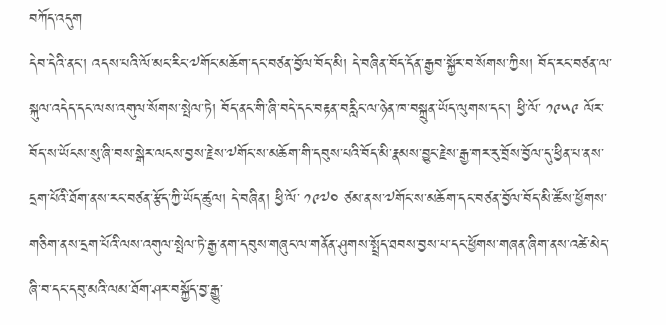བཀོད་འདུག
དེབ་དེའི་ནང་། འདས་པའི་ལོ་མང་རིང་༧གོང་མཆོག་དང་བཙན་བྱོལ་བོད་མི། དེ་བཞིན་བོད་དོན་རྒྱབ་སྐྱོར་བ་སོགས་ཀྱིས། བོད་རང་བཙན་ལ་སྐུལ་འདེད་དང་ལས་འགུལ་སོགས་སྤེལ་ཏེ། བོད་ནང་གི་ཞི་བདེ་དང་བརྟན་བརླིང་ལ་ཉེན་ཁ་བསྐྲུན་ཡོད་ལུགས་དང་། ཕྱི་ལོ་ ༡༩༥༩ ལོར་བོད་ས་ཡོངས་སུ་ཞི་བས་སྒེར་ལངས་བྱས་རྗེས་༧གོང་ས་མཆོག་གི་དབུས་པའི་བོད་མི་རྣམས་བྱུང་རྗེས་རྒྱ་གར་རུ་བྲོས་བྱོལ་དུ་ཕྱིན་པ་ནས་དྲག་པོའི་ཐོག་ནས་རང་བཙན་རྩོད་ཀྱི་ཡོད་ཚུལ། དེ་བཞིན། ཕྱི་ལོ་ ༡༩༧༠ ཙམ་ནས་༧གོང་ས་མཆོག་དང་བཙན་བྱོལ་བོད་མི་ཚོས་ཕྱོགས་གཅིག་ནས་དྲག་པོའི་ལས་འགུལ་སྤེལ་ཏེ་རྒྱ་ནག་དབུས་གཞུང་ལ་གནོན་ཤུགས་སྤྲོད་ཐབས་བྱས་པ་དང་ཕྱོགས་གཞན་ཞིག་ནས་འཚེ་མེད་ཞི་བ་དང་དབུ་མའི་ལམ་ཐོག་ཤར་བསྐྱོད་བྱ་རྒྱུ་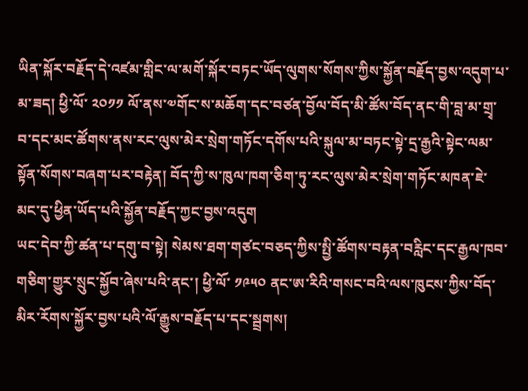ཡིན་སྐོར་བརྗོད་དེ་འཛམ་གླིང་ལ་མགོ་སྐོར་བཏང་ཡོད་ལུགས་སོགས་ཀྱིས་སྐྱོན་བརྗོད་བྱས་འདུག་པ་མ་ཟད། ཕྱི་ལོ་ ༢༠༡༡ ལོ་ནས་༧གོང་ས་མཆོག་དང་བཙན་བྱོལ་བོད་མི་ཚོས་བོད་ནང་གི་བླ་མ་གྲྭ་བ་དང་མང་ཚོགས་ནས་རང་ལུས་མེར་སྲེག་གཏོང་དགོས་པའི་སྐུལ་མ་བཏང་སྟེ་དྲ་རྒྱའི་སྟེང་ལམ་སྟོན་སོགས་བཞག་པར་བརྟེན། བོད་ཀྱི་ས་ཁུལ་ཁག་ཅིག་ཏུ་རང་ལུས་མེར་སྲེག་གཏོང་མཁན་ཇེ་མང་དུ་ཕྱིན་ཡོད་པའི་སྐྱོན་བརྗོད་ཀྱང་བྱས་འདུག
ཡང་དེབ་ཀྱི་ཚན་པ་དགུ་བ་སྟེ། སེམས་ཐག་གཙང་བཅད་ཀྱིས་སྤྱི་ཚོགས་བརྟན་བརླིང་དང་རྒྱལ་ཁབ་གཅིག་གྱུར་སྲུང་སྐྱོབ་ཞེས་པའི་ནང་། ཕྱི་ལོ་ ༡༩༥༠ ནང་ཨ་རིའི་གསང་བའི་ལས་ཁུངས་ཀྱིས་བོད་མིར་རོགས་སྐྱོར་བྱས་པའི་ལོ་རྒྱུས་བརྗོད་པ་དང་སྦྲགས།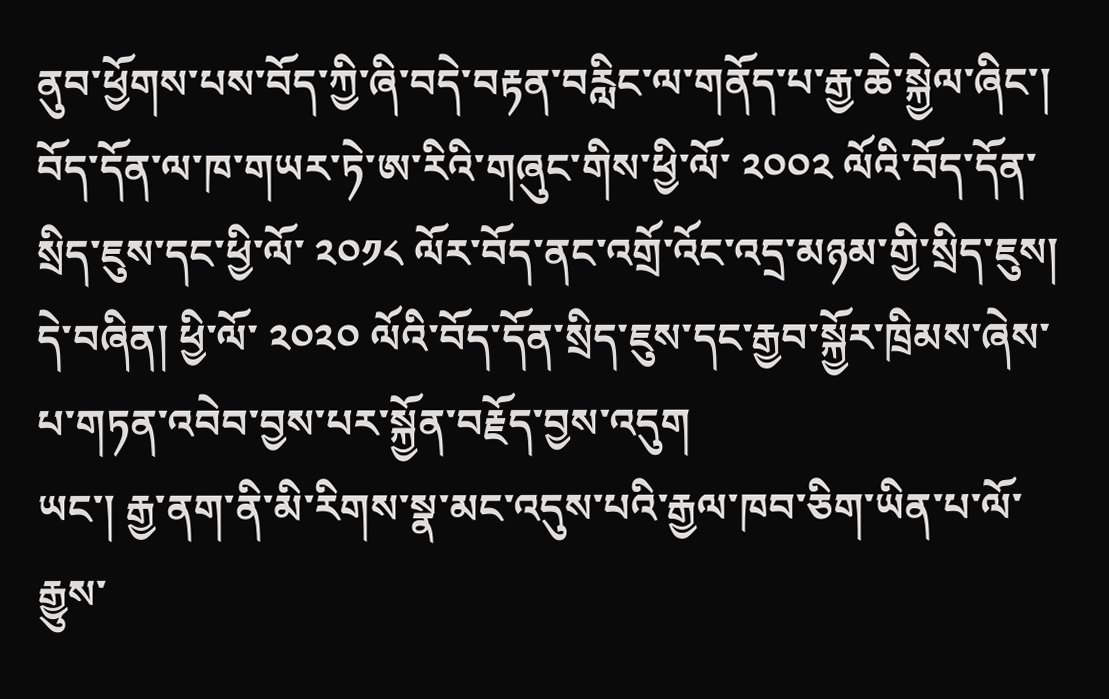ནུབ་ཕྱོགས་པས་བོད་ཀྱི་ཞི་བདེ་བརྟན་བརླིང་ལ་གནོད་པ་རྒྱ་ཆེ་སྐྱེལ་ཞིང་། བོད་དོན་ལ་ཁ་གཡར་ཏེ་ཨ་རིའི་གཞུང་གིས་ཕྱི་ལོ་ ༢༠༠༢ ལོའི་བོད་དོན་སྲིད་ཇུས་དང་ཕྱི་ལོ་ ༢༠༡༨ ལོར་བོད་ནང་འགྲོ་འོང་འདྲ་མཉམ་གྱི་སྲིད་ཇུས། དེ་བཞིན། ཕྱི་ལོ་ ༢༠༢༠ ལོའི་བོད་དོན་སྲིད་ཇུས་དང་རྒྱབ་སྐྱོར་ཁྲིམས་ཞེས་པ་གཏན་འབེབ་བྱས་པར་སྐྱོན་བརྗོད་བྱས་འདུག
ཡང་། རྒྱ་ནག་ནི་མི་རིགས་སྣ་མང་འདུས་པའི་རྒྱལ་ཁབ་ཅིག་ཡིན་པ་ལོ་རྒྱུས་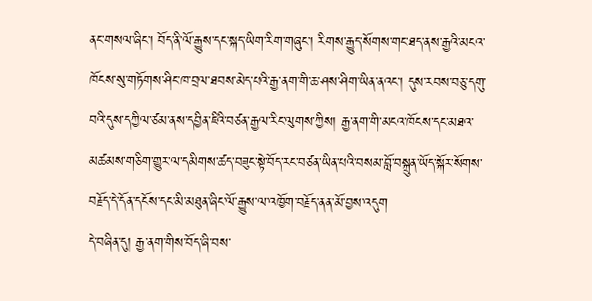ནང་གསལ་ཞིང་། བོད་ནི་ལོ་རྒྱུས་དང་སྐད་ཡིག་རིག་གཞུང་། རིགས་རྒྱུད་སོགས་གང་ཐད་ནས་རྒྱའི་མངའ་ཁོངས་སུ་གཏོགས་ཤིང་ཁ་བྲལ་ཐབས་མེད་པའི་རྒྱ་ནག་གི་ཆ་ཤས་ཤིག་ཡིན་ནའང་། དུས་རབས་བཅུ་དགུ་བའི་དུས་དཀྱིལ་ཙམ་ནས་དབྱིན་ཇིའི་བཙན་རྒྱལ་རིང་ལུགས་ཀྱིས། རྒྱ་ནག་གི་མངའ་ཁོངས་དང་མཐའ་མཚམས་གཅིག་གྱུར་ལ་དམིགས་ཚད་བཟུང་སྟེ་བོད་རང་བཙན་ཡིན་པའི་བསམ་བློ་བསྐྲུན་ཡོད་སྐོར་སོགས་བརྗོད་དེ་དོན་དངོས་དང་མི་མཐུན་ཞིང་ལོ་རྒྱུས་ལ་འཁྱོག་བརྗོད་ནན་མོ་བྱས་འདུག
དེ་བཞིན་དུ། རྒྱ་ནག་གིས་བོད་ཞི་བས་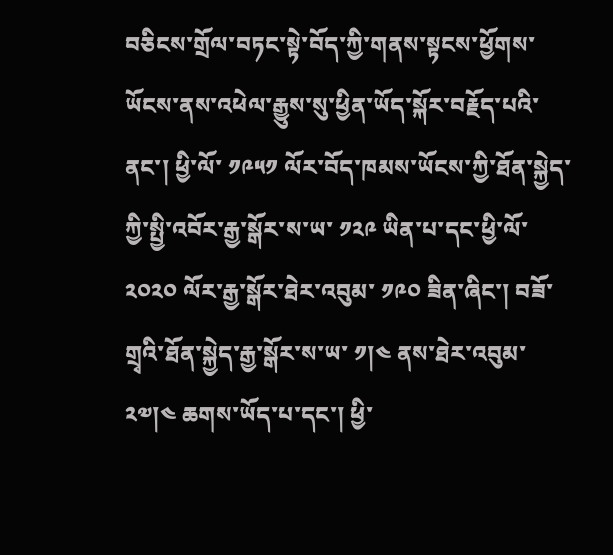བཅིངས་གྲོལ་བཏང་སྟེ་བོད་ཀྱི་གནས་སྟངས་ཕྱོགས་ཡོངས་ནས་འཕེལ་རྒྱུས་སུ་ཕྱིན་ཡོད་སྐོར་བརྗོད་པའི་ནང་། ཕྱི་ལོ་ ༡༩༥༡ ལོར་བོད་ཁམས་ཡོངས་ཀྱི་ཐོན་སྐྱེད་ཀྱི་སྤྱི་འབོར་རྒྱ་སྒོར་ས་ཡ་ ༡༢༩ ཡིན་པ་དང་ཕྱི་ལོ་ ༢༠༢༠ ལོར་རྒྱ་སྒོར་ཐེར་འབུམ་ ༡༩༠ ཟིན་ཞིང་། བཟོ་གྲྭའི་ཐོན་སྐྱེད་རྒྱ་སྒོར་ས་ཡ་ ༡།༤ ནས་ཐེར་འབུམ་ ༢༧།༤ ཆགས་ཡོད་པ་དང་། ཕྱི་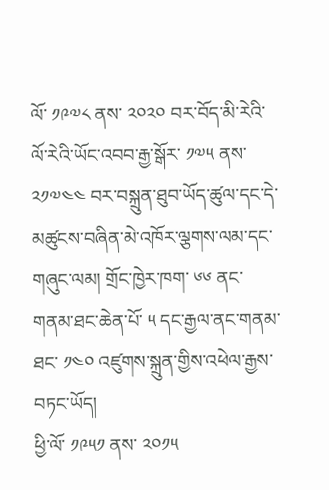ལོ་ ༡༩༧༨ ནས་ ༢༠༢༠ བར་བོད་མི་རེའི་ལོ་རེའི་ཡོང་འབབ་རྒྱ་སྒོར་ ༡༧༥ ནས་ ༢༡༧༤༤ བར་བསྐྲུན་ཐུབ་ཡོད་ཚུལ་དང་དེ་མཚུངས་བཞིན་མེ་འཁོར་ལྕགས་ལམ་དང་གཞུང་ལམ། གྲོང་ཁྱེར་ཁག་ ༦༦ ནང་གནམ་ཐང་ཆེན་པོ་ ༥ དང་རྒྱལ་ནང་གནམ་ཐང་ ༡༤༠ འཛུགས་སྐྲུན་གྱིས་འཕེལ་རྒྱས་བཏང་ཡོད།
ཕྱི་ལོ་ ༡༩༥༡ ནས་ ༢༠༡༥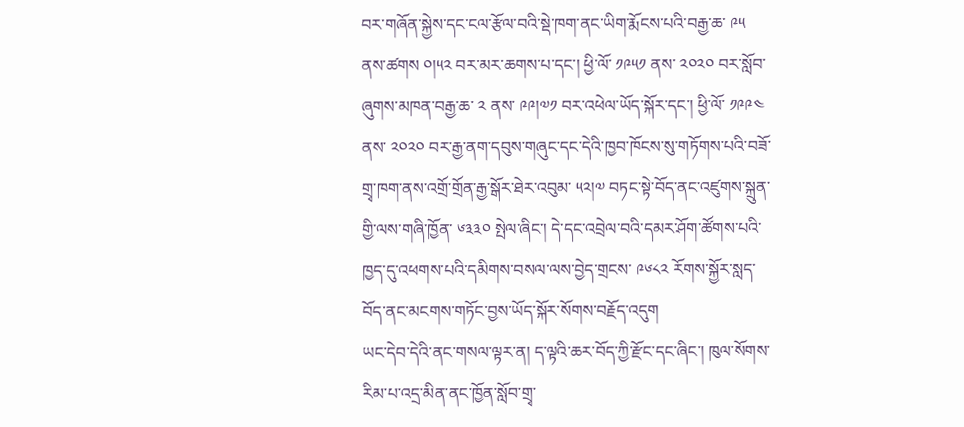བར་གཞོན་སྐྱེས་དང་ངལ་རྩོལ་བའི་སྡེ་ཁག་ནང་ཡིག་རྨོངས་པའི་བརྒྱ་ཆ་ ༩༥ ནས་ཚགས ༠།༥༢ བར་མར་ཆགས་པ་དང་། ཕྱི་ལོ་ ༡༩༥༡ ནས་ ༢༠༢༠ བར་སློབ་ཞུགས་མཁན་བརྒྱ་ཆ་ ༢ ནས་ ༩༩།༧༡ བར་འཕེལ་ཡོད་སྐོར་དང་། ཕྱི་ལོ་ ༡༩༩༤ ནས་ ༢༠༢༠ བར་རྒྱ་ནག་དབུས་གཞུང་དང་དེའི་ཁྱབ་ཁོངས་སུ་གཏོགས་པའི་བཟོ་གྲྭ་ཁག་ནས་འགྲོ་གྲོན་རྒྱ་སྒོར་ཐེར་འབུམ་ ༥༢།༧ བཏང་སྟེ་བོད་ནང་འཛུགས་སྐྲུན་གྱི་ལས་གཞི་ཁྱོན་ ༦༣༣༠ སྤེལ་ཞིང་། དེ་དང་འབྲེལ་བའི་དམར་ཤོག་ཚོགས་པའི་ཁྱད་དུ་འཕགས་པའི་དམིགས་བསལ་ལས་བྱེད་གྲངས་ ༩༦༨༢ རོགས་སྐྱོར་སླད་བོད་ནང་མངགས་གཏོང་བྱས་ཡོད་སྐོར་སོགས་བརྗོད་འདུག
ཡང་དེབ་དེའི་ནང་གསལ་ལྟར་ན། ད་ལྟའི་ཆར་བོད་ཀྱི་རྫོང་དང་ཞིང་། ཁུལ་སོགས་རིམ་པ་འདྲ་མིན་ནང་ཁྱོན་སློབ་གྲྭ་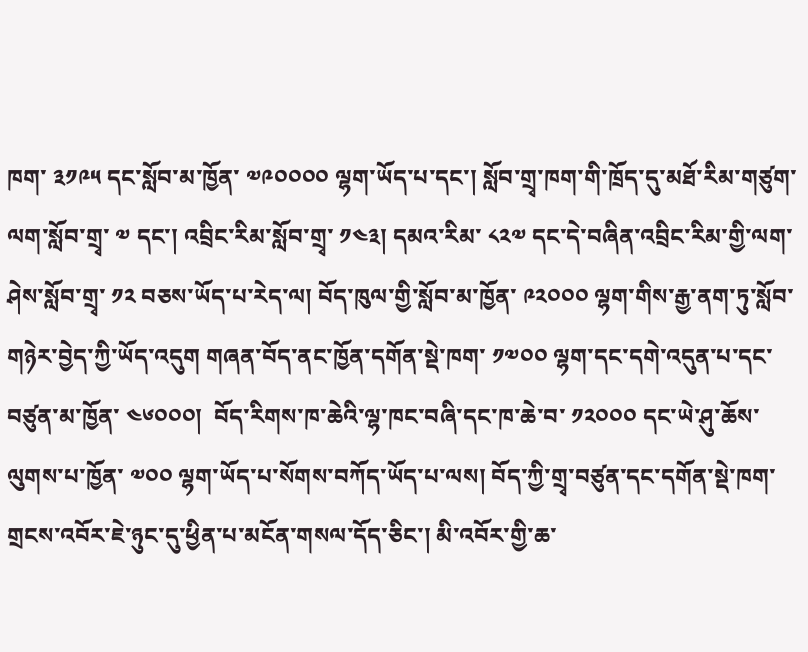ཁག་ ༣༡༩༥ དང་སློབ་མ་ཁྱོན་ ༧༩༠༠༠༠ ལྷག་ཡོད་པ་དང་། སློབ་གྲྭ་ཁག་གི་ཁྲོད་དུ་མཐོ་རིམ་གཙུག་ལག་སློབ་གྲྭ་ ༧ དང་། འབྲིང་རིམ་སློབ་གྲྭ་ ༡༤༣། དམའ་རིམ་ ༨༢༧ དང་དེ་བཞིན་འབྲིང་རིམ་གྱི་ལག་ཤེས་སློབ་གྲྭ་ ༡༢ བཅས་ཡོད་པ་རེད་ལ། བོད་ཁུལ་གྱི་སློབ་མ་ཁྱོན་ ༩༢༠༠༠ ལྷག་གིས་རྒྱ་ནག་ཏུ་སློབ་གཉེར་བྱེད་ཀྱི་ཡོད་འདུག གཞན་བོད་ནང་ཁྱོན་དགོན་སྡེ་ཁག་ ༡༧༠༠ ལྷག་དང་དགེ་འདུན་པ་དང་བཙུན་མ་ཁྱོན་ ༤༦༠༠༠།  བོད་རིགས་ཁ་ཆེའི་ལྷ་ཁང་བཞི་དང་ཁ་ཆེ་བ་ ༡༢༠༠༠ དང་ཡེ་ཤུ་ཆོས་ལུགས་པ་ཁྱོན་ ༧༠༠ ལྷག་ཡོད་པ་སོགས་བཀོད་ཡོད་པ་ལས། བོད་ཀྱི་གྲྭ་བཙུན་དང་དགོན་སྡེ་ཁག་གྲངས་འབོར་ཇེ་ཉུང་དུ་ཕྱིན་པ་མངོན་གསལ་དོད་ཅིང་། མི་འབོར་གྱི་ཆ་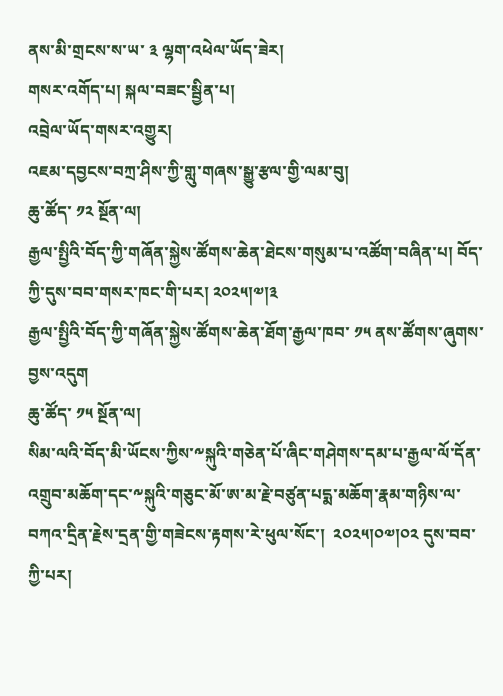ནས་མི་གྲངས་ས་ཡ་ ༣ ལྷག་འཕེལ་ཡོད་ཟེར།
གསར་འགོད་པ། སྐལ་བཟང་སྦྱིན་པ།
འབྲེལ་ཡོད་གསར་འགྱུར།
འཇམ་དབྱངས་བཀྲ་ཤིས་ཀྱི་གླུ་གཞས་སྒྱུ་རྩལ་གྱི་ལམ་བུ།
ཆུ་ཚོད་ ༡༢ སྔོན་ལ།
རྒྱལ་སྤྱིའི་བོད་ཀྱི་གཞོན་སྐྱེས་ཚོགས་ཆེན་ཐེངས་གསུམ་པ་འཚོག་བཞིན་པ། བོད་ཀྱི་དུས་བབ་གསར་ཁང་གི་པར། ༢༠༢༥།༧།༣
རྒྱལ་སྤྱིའི་བོད་ཀྱི་གཞོན་སྐྱེས་ཚོགས་ཆེན་ཐོག་རྒྱལ་ཁབ་ ༡༥ ནས་ཚོགས་ཞུགས་བྱས་འདུག
ཆུ་ཚོད་ ༡༥ སྔོན་ལ།
སིམ་ལའི་བོད་མི་ཡོངས་ཀྱིས་༸སྐུའི་གཅེན་པོ་ཞིང་གཤེགས་དམ་པ་རྒྱལ་ལོ་དོན་འགྲུབ་མཆོག་དང་༸སྐུའི་གཅུང་མོ་ཨ་མ་རྗེ་བཙུན་པདྨ་མཆོག་རྣམ་གཉིས་ལ་བཀའ་དྲིན་རྗེས་དྲན་གྱི་གཟེངས་རྟགས་རེ་ཕུལ་སོང་།  ༢༠༢༥།༠༧།༠༢ དུས་བབ་ཀྱི་པར།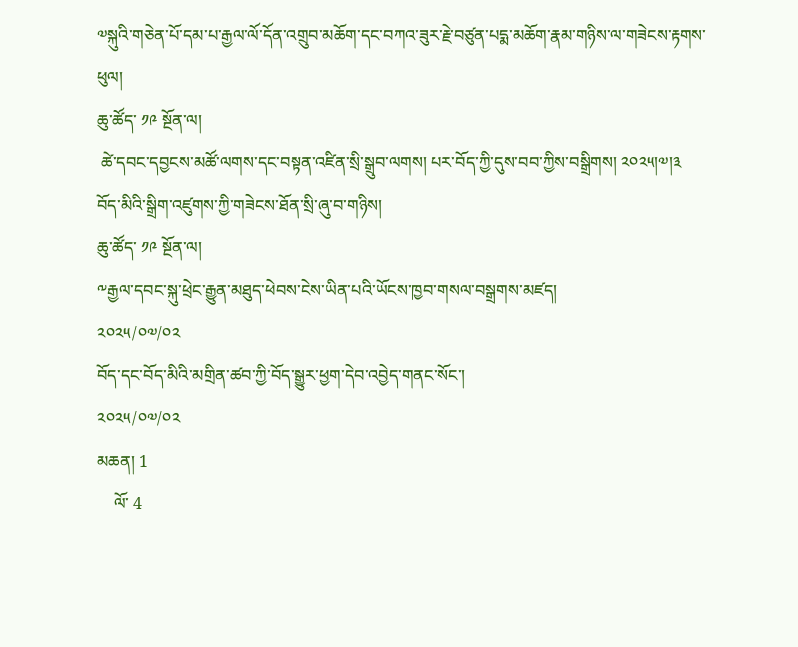༧སྐུའི་གཅེན་པོ་དམ་པ་རྒྱལ་ལོ་དོན་འགྲུབ་མཆོག་དང་བཀའ་ཟུར་རྗེ་བཙུན་པདྨ་མཆོག་རྣམ་གཉིས་ལ་གཟེངས་རྟགས་ཕུལ།
ཆུ་ཚོད་ ༡༩ སྔོན་ལ།
 ཚེ་དབང་དབྱངས་མཚོ་ལགས་དང་བསྟན་འཛིན་སྲི་སྒྲུབ་ལགས། པར་བོད་ཀྱི་དུས་བབ་ཀྱིས་བསྒྲིགས། ༢༠༢༥།༧།༣
བོད་མིའི་སྒྲིག་འཛུགས་ཀྱི་གཟེངས་ཐོན་སྲི་ཞུ་བ་གཉིས།
ཆུ་ཚོད་ ༡༩ སྔོན་ལ།
༸རྒྱལ་དབང་སྐུ་ཕྲེང་རྒྱུན་མཐུད་ཕེབས་ངེས་ཡིན་པའི་ཡོངས་ཁྱབ་གསལ་བསྒྲགས་མཛད།
༢༠༢༥/༠༧/༠༢
བོད་དང་བོད་མིའི་མགྲིན་ཚབ་ཀྱི་བོད་སྒྱུར་ཕྱག་དེབ་འབྱེད་གནང་སོང་།
༢༠༢༥/༠༧/༠༢
མཆན། 1
    ལོ་ 4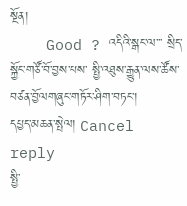སྔོན།
    Good ? འདིའི་སྒང་ལ་་་ སྲིད་སྐྱོང་གཙོ་བོ་བྱས་པས་ སྤྱི་འཐུས་རྒྱུན་ལས་ཚོས་ བཙན་བྱོལགཞུང་གཏོར་ཤིག་བཏང་།
དཔྱད་མཆན་སྤེལ། Cancel reply
སྤྱི་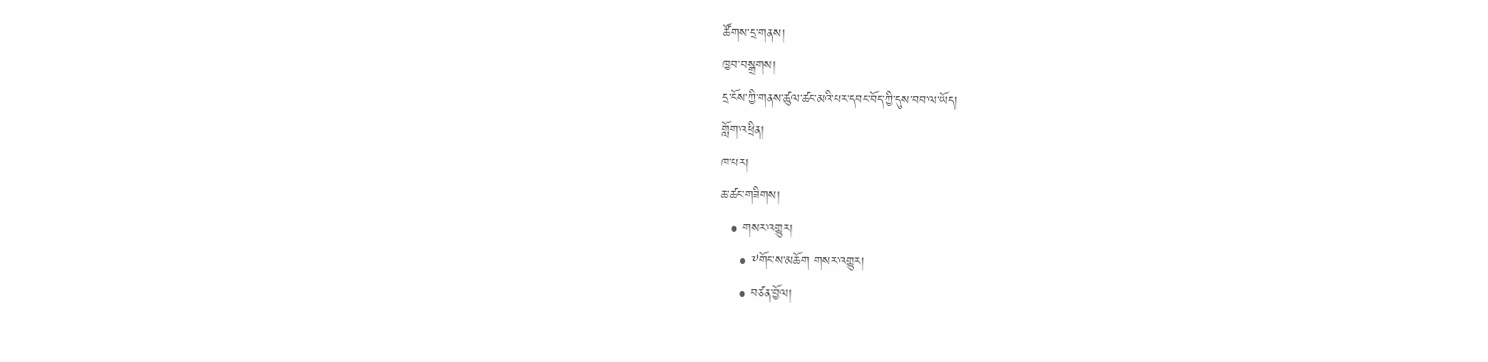ཚོགས་དྲ་གནས།
ཁྱབ་བསྒྲགས།
དྲ་ངོས་ཀྱི་གནས་ཚུལ་ཚང་མའི་པར་དབང་བོད་ཀྱི་དུས་བབ་ལ་ཡོད།
གློག་འཕྲིན།
ཁ་པར།
ཆ་ཚང་གཟིགས།
  • གསར་འགྱུར།
    • ༸གོང་ས་མཆོག གསར་འགྱུར།
    • བཙན་བྱོལ།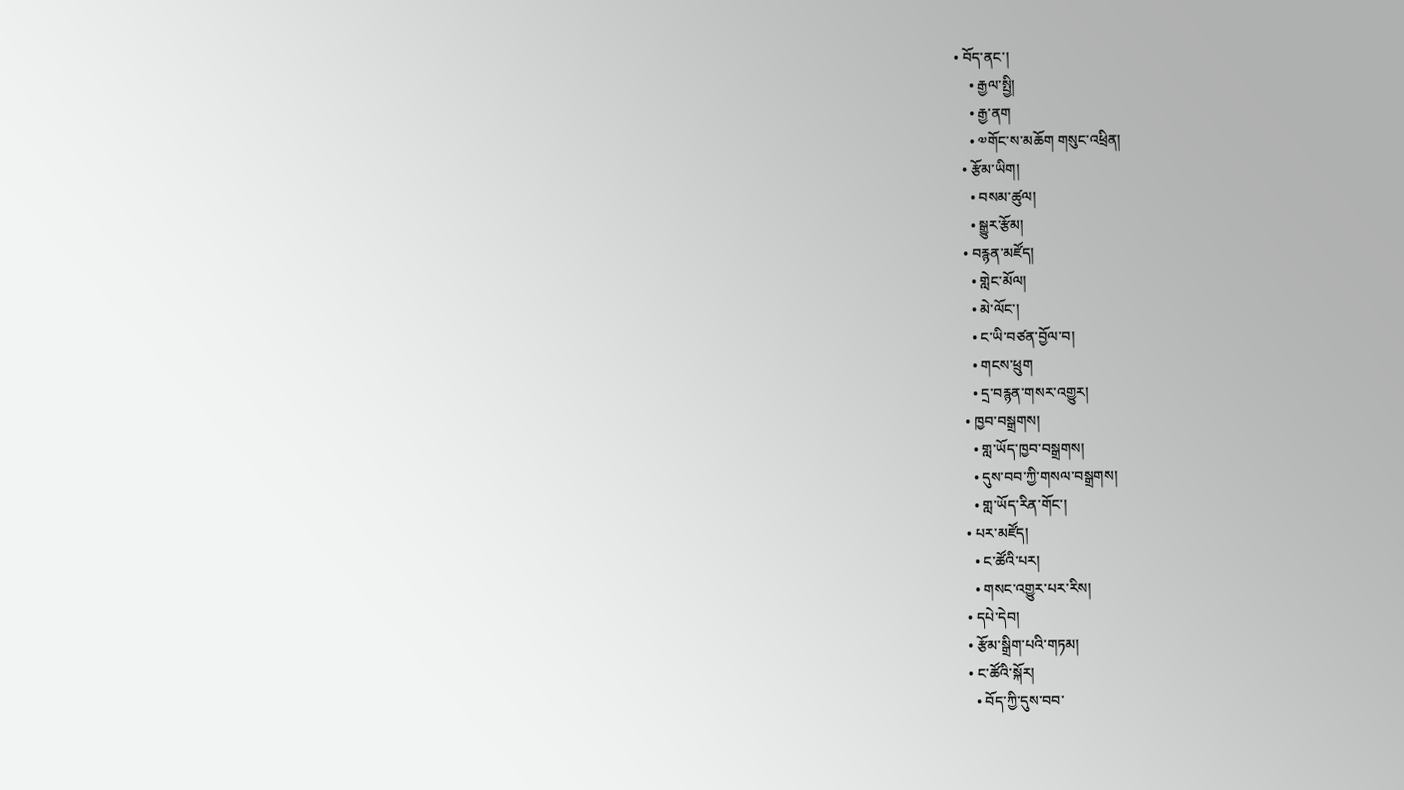• བོད་ནང་།
    • རྒྱལ་སྤྱི།
    • རྒྱ་ནག
    • ༧གོང་ས་མཆོག གསུང་འཕྲིན།
  • རྩོམ་ཡིག།
    • བསམ་ཚུལ།
    • སྒྱུར་རྩོམ།
  • བརྙན་མཛོད།
    • གླེང་མོལ།
    • མེ་ལོང་།
    • ང་ཡི་བཙན་བྱོལ་བ།
    • གངས་ཕྲུག
    • དྲ་བརྙན་གསར་འགྱུར།
  • ཁྱབ་བསྒྲགས།
    • གླ་ཡོད་ཁྱབ་བསྒྲགས།
    • དུས་བབ་ཀྱི་གསལ་བསྒྲགས།
    • གླ་ཡོད་རིན་གོང་།
  • པར་མཛོད།
    • ང་ཚོའི་པར།
    • གསང་འགྱུར་པར་རིས།
  • དཔེ་དེབ།
  • རྩོམ་སྒྲིག་པའི་གཏམ།
  • ང་ཚོའི་སྐོར།
    • བོད་ཀྱི་དུས་བབ་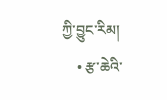ཀྱི་བྱུང་རིམ།
    • རྩ་ཆེའི་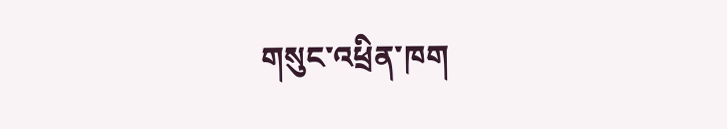གསུང་འཕྲིན་ཁག